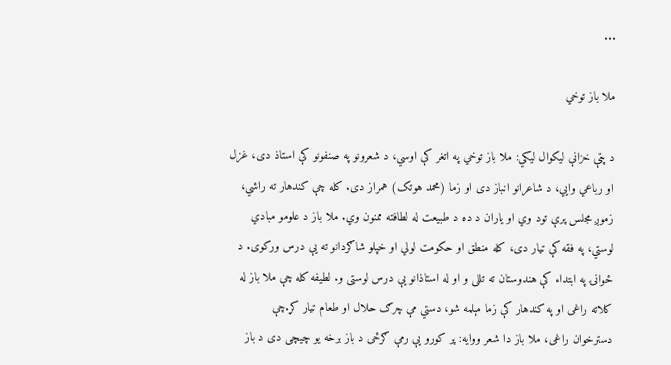...

ملا باز توخي

د پټې خزانې لیکوال لیکي: ملا باز توخي په اتغر کې اوسي، د شعرونو په صنفونو کې استاذ دی، غزل او رباعي وايي، د شاعرانو انباز دی او زما (محمد هوتک) همراز دی. کله چې کندهار ته راشي، زموږ مجلس پرې تود وي او یاران د ده د طبیعت له لطافته ممنون وي. ملا باز د علومو مبادي لوستي، په فقه کې تیار دی، کله منطق او حکومت لولي او خپلو شاګردانو ته یې درس ورکوی. د ځوانۍ په ابتداء کې هندوستان ته تللی و او له استاذانو یې درس لوستی و. لطیفه کله چې ملا باز له کلاته راغی او په کندهار کې زما مېلمه شو، دستي مې چرګ حلال او طعام تیار کړ.چې دسترخوان راغی، ملا باز دا شعر ووایه: پر کورو یې رمې ګرځی د باز برخه یو چیچی دی د باز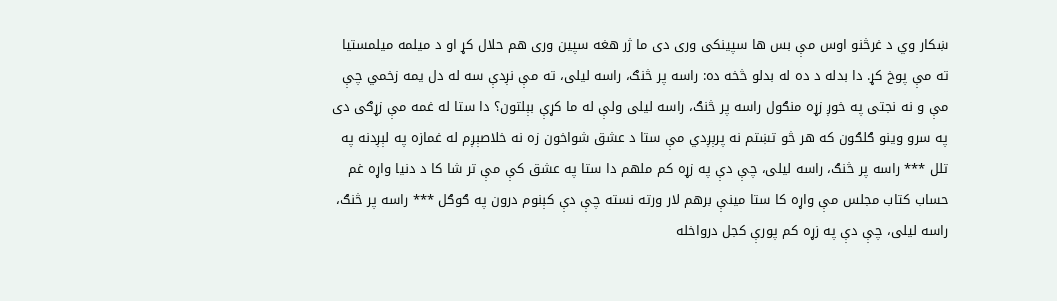ښکار وي د غرڅنو اوس مې بس ها سپینکی وری دی ما ژر هغه سپین وری هم حلال کړ او د میلمه میلمستیا ته مې پوخ کړ. دا بدله د ده له بدلو څخه ده: راسه پر څنګ، راسه لیلی، ته مې نږدې سه له دل یمه زخمي چې مې و نه نجتی په خوږ زړه منګول راسه پر څنګ، راسه لیلی ولې له ما کړې بېلتون؟ دا ستا له غمه مې زړګی دی په سرو وینو ګلګون که هر څو تښتم نه پرېږدي مې ستا د عشق شواخون زه نه خلاصېږم له غمازه په لېږدنه په تلل *** راسه پر څنګ، راسه لیلی، چې دې په زړه کم ملهم دا ستا په عشق کې مې تر شا کا د دنیا واړه غم حساب کتاب مجلس مې واړه کا ستا مینې برهم لار ورته نسته چې دې کېنوم درون په ګوګل *** راسه پر څنګ، راسه لیلی، چې دې په زړه کم پورې کجل درواخله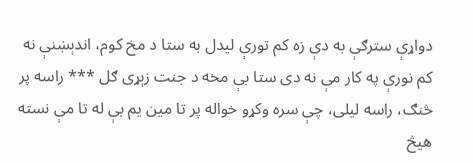دواړې سترګې به دې زه کم تورې لیدل به ستا د مخ کوم، اندېښنې نه کم نورې په کار مې نه دی ستا بې مخه د جنت زېړی ګل *** راسه پر څنګ، راسه لیلی، چې سره وکړو خواله پر تا مین یم بې له تا مې نسته هیڅ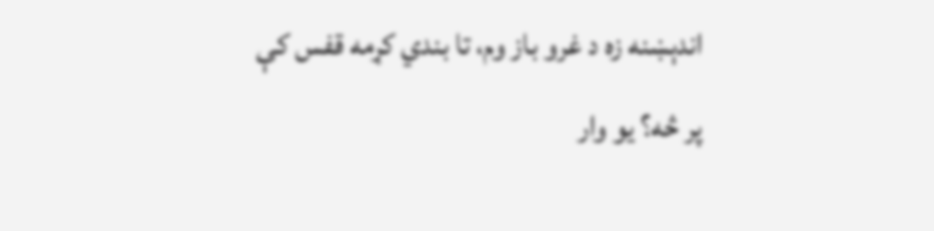اندېښنه زه د غرو باز وم، تا بندي کړمه قفس کې پر څه؟ یو وار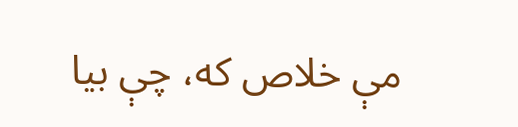مې خلاص که، چې بیا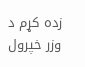زده کړم د وزر خپرول